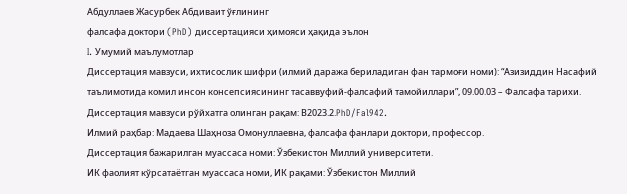Абдуллаев Жасурбек Абдиваит ўғлининг
фалсафа доктори (PhD) диссертацияси ҳимояси ҳақида эълон
I. Умумий маълумотлар
Диссертация мавзуси, ихтисослик шифри (илмий даража бериладиган фан тармоғи номи): “Азизиддин Насафий таълимотида комил инсон консепсиясининг тасаввуфий-фалсафий тамойиллари”, 09.00.03 – Фалсафа тарихи.
Диссертация мавзуси рўйхатга олинган рақам: В2023.2.PhD/Fal942.
Илмий раҳбар: Мадаева Шаҳноза Омонуллаевна, фалсафа фанлари доктори, профессор.
Диссертация бажарилган муассаса номи: Ўзбекистон Миллий университети.
ИК фаолият кўрсатаётган муассаса номи, ИК рақами: Ўзбекистон Миллий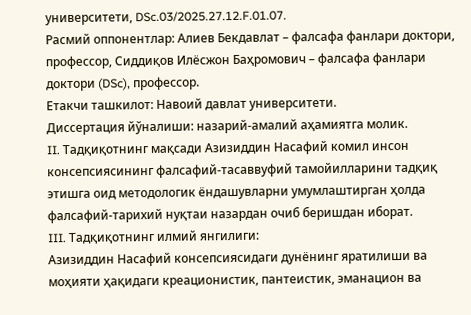университети, DSc.03/2025.27.12.F.01.07.
Расмий оппонентлар: Алиев Бекдавлат – фалсафа фанлари доктори, профессор, Сиддиқов Илёсжон Баҳромович – фалсафа фанлари доктори (DSc), профессор.
Етакчи ташкилот: Навоий давлат университети.
Диссертация йўналиши: назарий-амалий аҳамиятга молик.
II. Тадқиқотнинг мақсади Азизиддин Насафий комил инсон консепсиясининг фалсафий-тасаввуфий тамойилларини тадқиқ этишга оид методологик ёндашувларни умумлаштирган ҳолда фалсафий-тарихий нуқтаи назардан очиб беришдан иборат.
III. Тадқиқотнинг илмий янгилиги:
Азизиддин Насафий консепсиясидаги дунёнинг яратилиши ва моҳияти ҳақидаги креационистик, пантеистик, эманацион ва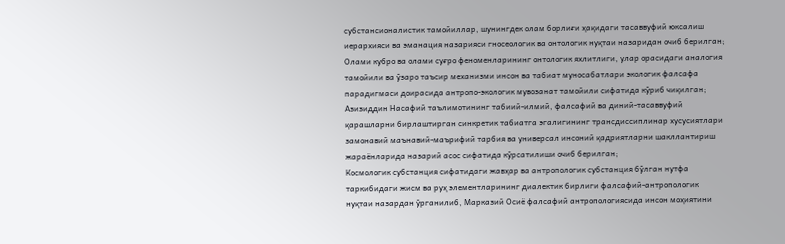субстансионалистик тамойиллар, шунингдек олам борлиғи ҳақидаги тасаввуфий юксалиш иерархияси ва эманация назарияси гносеологик ва онтологик нуқтаи назаридан очиб берилган;
Олами кубро ва олами суғро феноменларининг онтологик яхлитлиги, улар орасидаги аналогия тамойили ва ўзаро таъсир механизми инсон ва табиат муносабатлари экологик фалсафа парадигмаси доирасида антропо-экологик мувозанат тамойили сифатида кўриб чиқилган;
Азизиддин Насафий таълимотининг табиий-илмий, фалсафий ва диний-тасаввуфий қарашларни бирлаштирган синкретик табиатга эгалигининг трансдиссиплинар хусусиятлари замонавий маънавий-маърифий тарбия ва универсал инсоний қадриятларни шакллантириш жараёнларида назарий асос сифатида кўрсатилиши очиб берилган;
Космологик субстанция сифатидаги жавҳар ва антропологик субстанция бўлган нутфа таркибидаги жисм ва руҳ элементларининг диалектик бирлиги фалсафий-антропологик нуқтаи назардан ўрганилиб, Марказий Осиё фалсафий антропологиясида инсон моҳиятини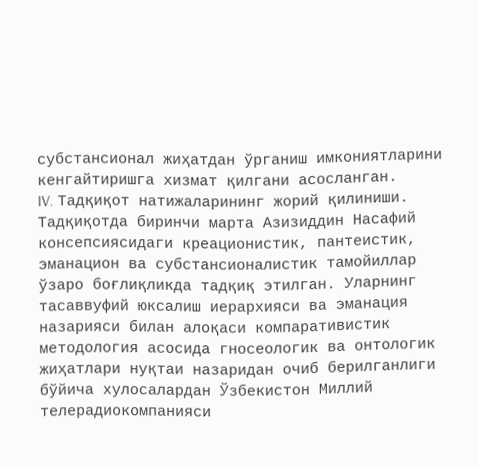субстансионал жиҳатдан ўрганиш имкониятларини кенгайтиришга хизмат қилгани асосланган.
IV. Тадқиқот натижаларининг жорий қилиниши. Тадқиқотда биринчи марта Азизиддин Насафий консепсиясидаги креационистик, пантеистик, эманацион ва субстансионалистик тамойиллар ўзаро боғлиқликда тадқиқ этилган. Уларнинг тасаввуфий юксалиш иерархияси ва эманация назарияси билан алоқаси компаративистик методология асосида гносеологик ва онтологик жиҳатлари нуқтаи назаридан очиб берилганлиги бўйича хулосалардан Ўзбекистон Миллий телерадиокомпанияси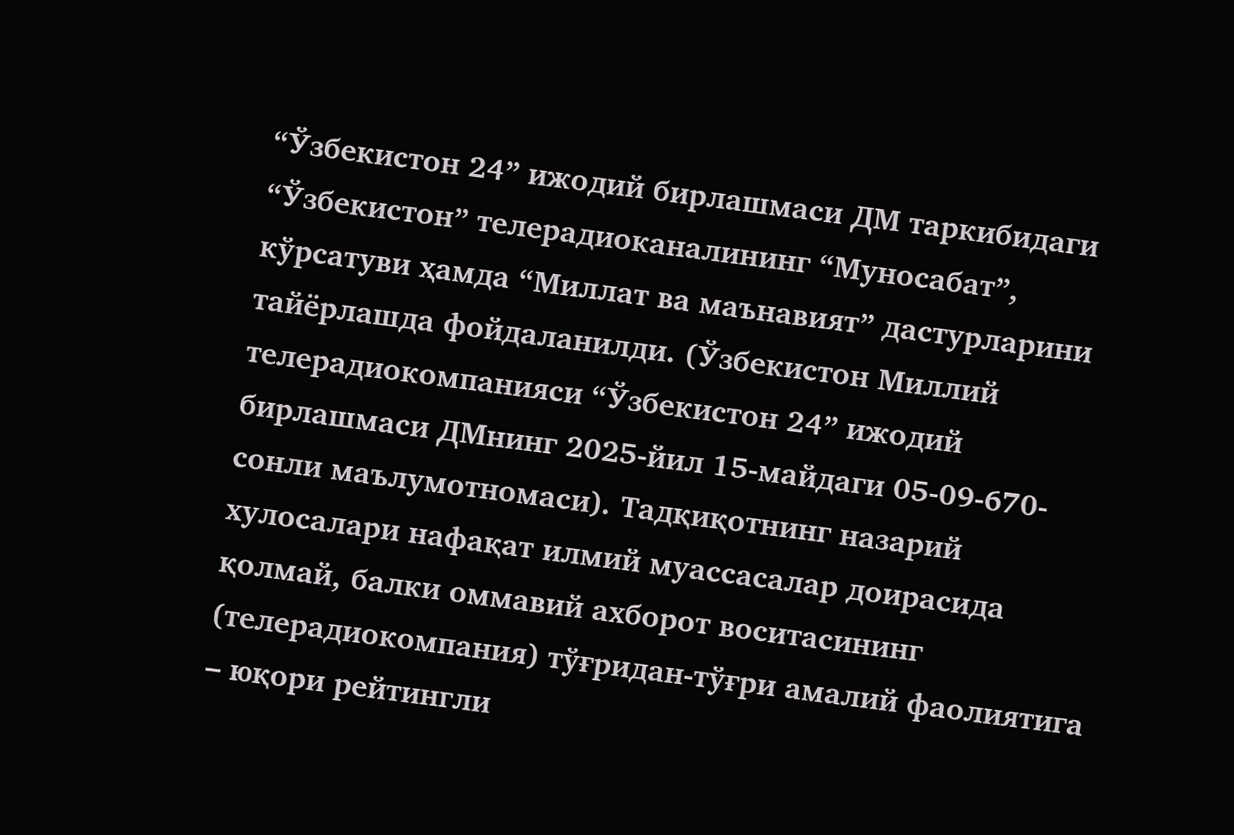“Ўзбекистон 24” ижодий бирлашмаси ДМ таркибидаги “Ўзбекистон” телерадиоканалининг “Муносабат”, кўрсатуви ҳамда “Миллат ва маънавият” дастурларини тайёрлашда фойдаланилди. (Ўзбекистон Миллий телерадиокомпанияси “Ўзбекистон 24” ижодий бирлашмаси ДМнинг 2025-йил 15-майдаги 05-09-670-сонли маълумотномаси). Тадқиқотнинг назарий хулосалари нафақат илмий муассасалар доирасида қолмай, балки оммавий ахборот воситасининг (телерадиокомпания) тўғридан-тўғри амалий фаолиятига – юқори рейтингли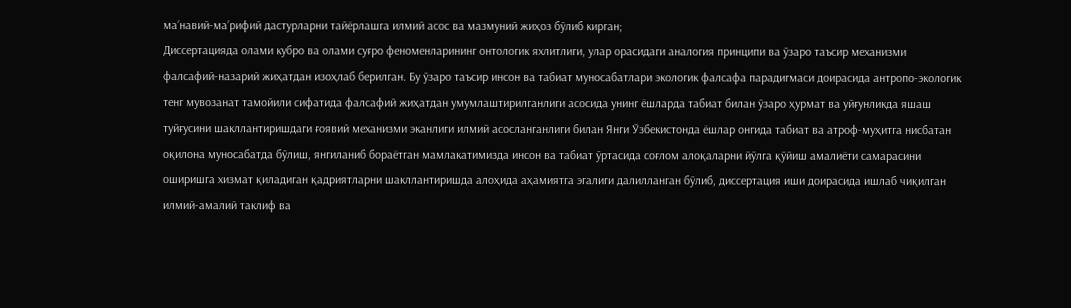маʼнавий-маʼрифий дастурларни тайёрлашга илмий асос ва мазмуний жиҳоз бўлиб кирган;
Диссертацияда олами кубро ва олами суғро феноменларининг онтологик яхлитлиги, улар орасидаги аналогия принципи ва ўзаро таъсир механизми фалсафий-назарий жиҳатдан изоҳлаб берилган. Бу ўзаро таъсир инсон ва табиат муносабатлари экологик фалсафа парадигмаси доирасида антропо-экологик тенг мувозанат тамойили сифатида фалсафий жиҳатдан умумлаштирилганлиги асосида унинг ёшларда табиат билан ўзаро ҳурмат ва уйғунликда яшаш туйғусини шакллантиришдаги ғоявий механизми эканлиги илмий асосланганлиги билан Янги Ўзбекистонда ёшлар онгида табиат ва атроф-муҳитга нисбатан оқилона муносабатда бўлиш, янгиланиб бораётган мамлакатимизда инсон ва табиат ўртасида соғлом алоқаларни йўлга қўйиш амалиёти самарасини оширишга хизмат қиладиган қадриятларни шакллантиришда алоҳида аҳамиятга эгалиги далилланган бўлиб, диссертация иши доирасида ишлаб чиқилган илмий-амалий таклиф ва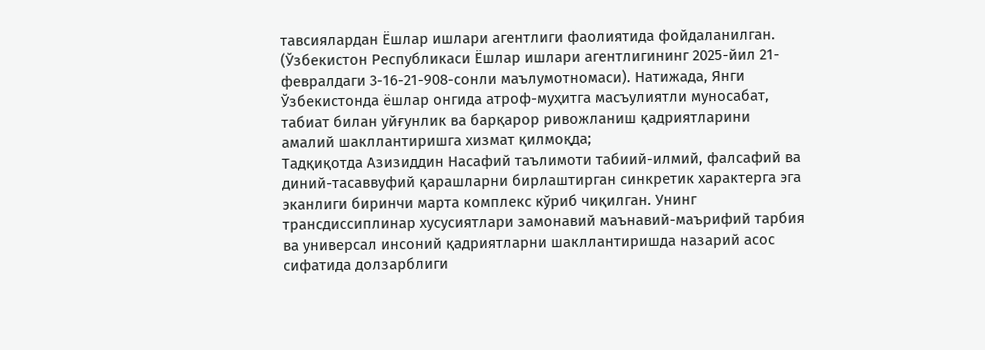тавсиялардан Ёшлар ишлари агентлиги фаолиятида фойдаланилган. (Ўзбекистон Республикаси Ёшлар ишлари агентлигининг 2025-йил 21-февралдаги 3-16-21-908-сонли маълумотномаси). Натижада, Янги Ўзбекистонда ёшлар онгида атроф-муҳитга масъулиятли муносабат, табиат билан уйғунлик ва барқарор ривожланиш қадриятларини амалий шакллантиришга хизмат қилмоқда;
Тадқиқотда Азизиддин Насафий таълимоти табиий-илмий, фалсафий ва диний-тасаввуфий қарашларни бирлаштирган синкретик характерга эга эканлиги биринчи марта комплекс кўриб чиқилган. Унинг трансдиссиплинар хусусиятлари замонавий маънавий-маърифий тарбия ва универсал инсоний қадриятларни шакллантиришда назарий асос сифатида долзарблиги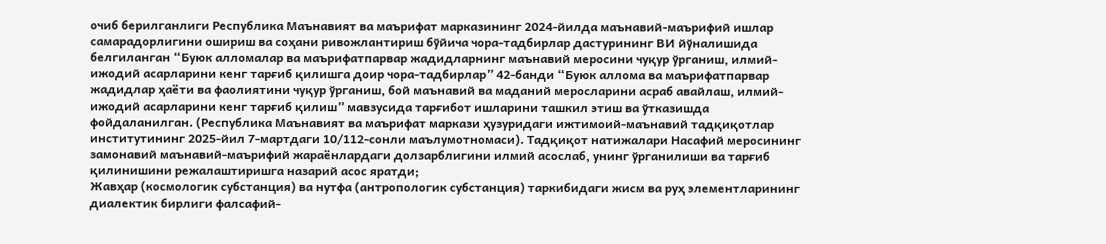очиб берилганлиги Республика Маънавият ва маърифат марказининг 2024-йилда маънавий-маърифий ишлар самарадорлигини ошириш ва соҳани ривожлантириш бўйича чора-тадбирлар дастурининг ВИ йўналишида белгиланган “Буюк алломалар ва маърифатпарвар жадидларнинг маънавий меросини чуқур ўрганиш, илмий-ижодий асарларини кенг тарғиб қилишга доир чора-тадбирлар” 42-банди “Буюк аллома ва маърифатпарвар жадидлар ҳаёти ва фаолиятини чуқур ўрганиш, бой маънавий ва маданий меросларини асраб авайлаш, илмий-ижодий асарларини кенг тарғиб қилиш” мавзусида тарғибот ишларини ташкил этиш ва ўтказишда фойдаланилган. (Республика Маънавият ва маърифат маркази ҳузуридаги ижтимоий-маънавий тадқиқотлар институтининг 2025-йил 7-мартдаги 10/112-сонли маълумотномаси). Тадқиқот натижалари Насафий меросининг замонавий маънавий-маърифий жараёнлардаги долзарблигини илмий асослаб, унинг ўрганилиши ва тарғиб қилинишини режалаштиришга назарий асос яратди;
Жавҳар (космологик субстанция) ва нутфа (антропологик субстанция) таркибидаги жисм ва руҳ элементларининг диалектик бирлиги фалсафий-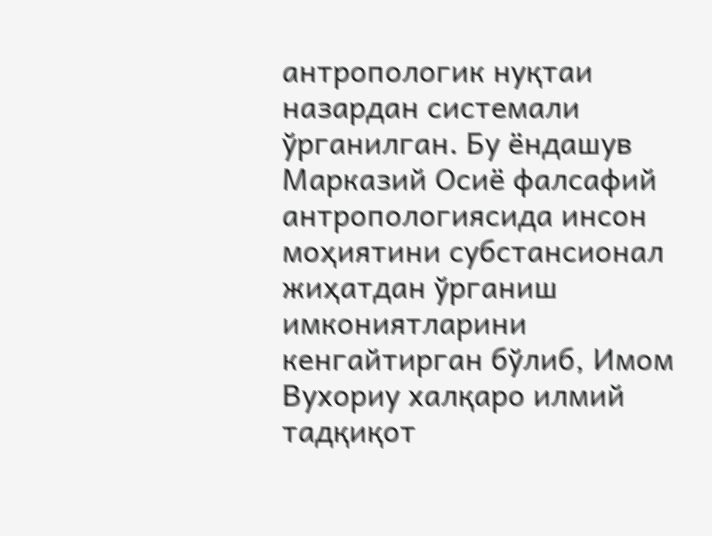антропологик нуқтаи назардан системали ўрганилган. Бу ёндашув Марказий Осиё фалсафий антропологиясида инсон моҳиятини субстансионал жиҳатдан ўрганиш имкониятларини кенгайтирган бўлиб, Имом Вухориу халқаро илмий тадқиқот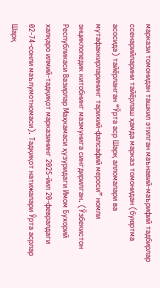маркази томонидан ташкил этилган маънавий-маърифий тадбирлар ссенарийларини тайёрлаш ҳамда марказ томонидан (буюртма асосида) тайёрланган “Ўрта аср Шарқ алломалари ва мутафаккирларининг тарихий-фалсафий мероси” номли энциклопедик китобнинг мазмунига сингдирилган. (Ўзбекистон Республикаси Вазирлар Маҳкамаси ҳузуридаги Имом Бухорий халқаро илмий-тадқиқот марказининг 2025-йил 20-февралдаги 02-74-сонли маълумотномаси). Тадқиқот натижалари Ўрта асрлар Шарқ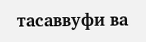тасаввуфи ва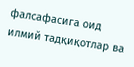фалсафасига оид илмий тадқиқотлар ва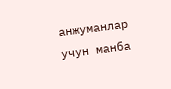анжуманлар учун манба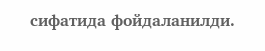сифатида фойдаланилди.